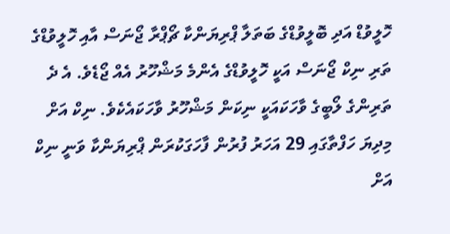ހޮލީވުޑް އަދި ބޮލީވުޑްގެ ބަތަލާ ޕްރިޔަންކާ ޗޯޕްރާ ޖޯނަސް އާއި ހޮލީވުޑްގެ ތަރި ނިކް ޖޯނަސް އަކީ ހޮލީވުޑްގެ އެންމެ މަޝްހޫރު އެއް ޖޯޑެވެ. އެ ދެ ތަރިންގެ ލޯބީގެ ވާހަކައަކީ ނިކަން މަޝްހޫރު ވާހަކައެކެވެ. ނިކް އަށް މިދިޔަ ހަފްތާގައި 29 އަހަރު ފުރުން ފާހަގަކުރަން ޕްރިޔަންކާ ވަނީ ނިކް އަށް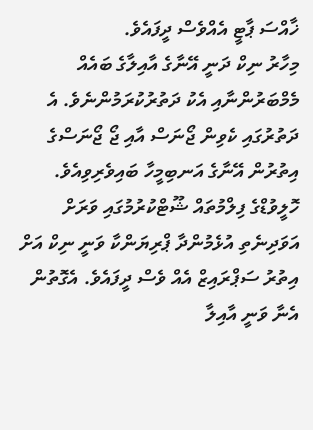ޚާއްސަ ޕާޓީ އެއްވެސް ދީފައެވެ.
މިހާރު ނިކް ދަނީ އޭނާގެ އާއިލާގެ ބައެއް މެމްބަރުންނާއި އެކު ދަތުރުކުރަމުންނެވެ. އެ ދަތުރުގައި ކެވިން ޖޯނަސް އާއި ޖޯ ޖޯނަސްގެ އިތުރުން އޭނާގެ އަނބިމީހާ ބައިވެރިވިއެވެ. ހޮލީވުޑްގެ ފިލްމުތައް ޝޫޓްކުރުމުގައި ވަރަށް އަވަދިނެތި އުޅެމުންދާ ޕްރިޔަންކާ ވަނީ ނިކް އަށް އިތުރު ސަޕްރައިޒް އެއް ވެސް ދީފައެވެ. އެގޮތުން އެނާ ވަނީ އާއިލާ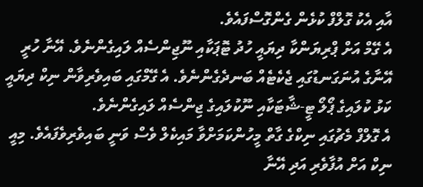އާއި އެކު ގޮލްފް ކުޅެން ގެންގޮސްފައެވެ.
އެ ގޭމް އަށް ޕްރިޔަންކާ ދިޔައީ ހުދު ޓޮޕަކާއި ނޫޖިންސެއް ލައިގެންނެވެ. އޭނާ ހުރީ އޭނާގެ އުނަގަނޑުގައި ޖެކެޓެއް ބަނދެގެންނެވެ. އެ ގޭމްގައި ބައިވެރިވާން ނިކް ދިޔައީ ކަޅު ކުލައިގެ ޕޯލޯ ޓީ-ޝާޓަކާއި ނޫކުލައިގެ ޖިންސެއް ލައިގެންނެވެ.
އެ ގޮލްފް މެޗުގައި ނިކްގެ ގާތް މީހުންކަމަށްވާ މައިކެލް ވެސް ވަނީ ބައިވެރިވެފައެވެ. މިއީ ނިކް އަށް އުފާވެރި އަދި އޭނާ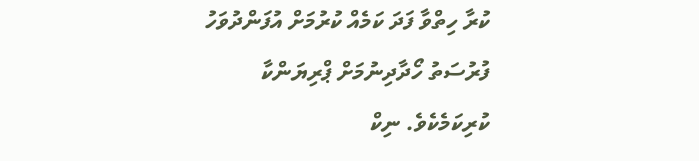ކުރާ ހިތްވާ ފަދަ ކަމެއް ކުރުމަށް އުފަންދުވަހު ފުރުސަތު ހޯދާދިނުމަށް ޕްރިޔަންކާ ކުރިކަމެކެވެ. ނިކް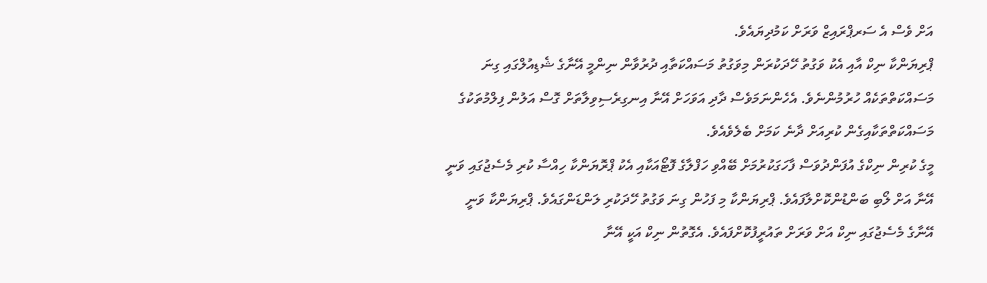އަށް ވެސް އެ ސަރޕްރައިޒް ވަރަށް ކަމުދިޔައެވެ.
ޕްރިޔަންކާ ނިކް އާއި އެކު ވަގުތު ހޭދަކުރަން މިވަގުތު މަސައްކަތާއި ދުރުވާން ނިންމީ އޭނާގެ ޝެޑިއުލްގައި ގިނަ މަސައްކަތްތަކެއް ހުރުމުންނެވެ. އެހެންނަމަވެސް ދާދި އަވަހަށް އޭނާ އިނގިރެސިވިލާތަށް ގޮސް އަލުން ފިލްމުތަކުގެ މަސައްކަތްތަކާއިގެން ކުރިއަށް ދާނެ ކަމަށް ބެލެވެއެވެ.
މީގެ ކުރިން ނިކްގެ އުފަންދުވަސް ފާހަގަކުރުމަށް ބޭއްވި ހަފްލާގެ ފޮޓޯއަކާއި އެކު ޕްރޮޔަންކާ ހިއްސާ ކުރި މެސެޖުގައި ވަނީ އޭނާ އަށް ލޯބި ބަންޑުންކޮށްލާފައެވެ. ޕްރިޔަންކާ މި ފަހުން ގިނަ ވަގުތު ހޭދަކުރި ލަންޑަންގައެވެ. ޕްރިޔަންކާ ވަނީ އޭނާގެ މެސެޖުގައި ނިކް އަށް ވަރަށް ތައުރީފުކޮށްފައެވެ. އެގޮތުން ނިކް އަކީ އޭނާ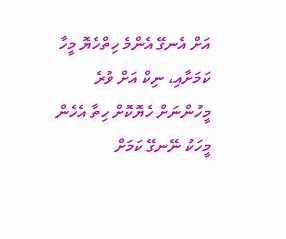އަށް އެނގޭ އެންމެ ހިތްހެޔޮ މީހާ ކަމަށާއި، ނިކް އަށް ވުރެ މީހުންނަށް ހެޔޮކޮށް ހިތާ އެހެން މީހަކު ނޭނގޭ ކަމަށް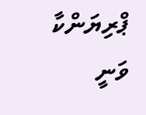ޕްރިޔަންކާ ވަނީ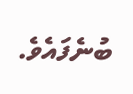ބުނެފައެވެ.